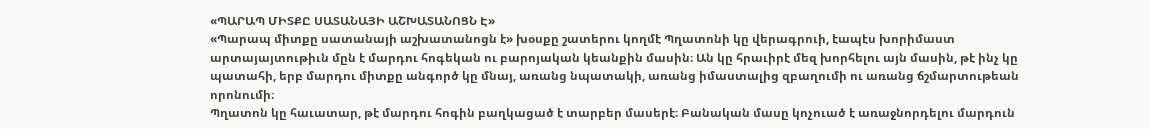«ՊԱՐԱՊ ՄԻՏՔԸ ՍԱՏԱՆԱՅԻ ԱՇԽԱՏԱՆՈՑՆ Է»
«Պարապ միտքը սատանայի աշխատանոցն է» խօսքը շատերու կողմէ Պղատոնի կը վերագրուի, էապէս խորիմաստ արտայայտութիւն մըն է մարդու հոգեկան ու բարոյական կեանքին մասին։ Ան կը հրաւիրէ մեզ խորհելու այն մասին, թէ ինչ կը պատահի, երբ մարդու միտքը անգործ կը մնայ, առանց նպատակի, առանց իմաստալից զբաղումի ու առանց ճշմարտութեան որոնումի։
Պղատոն կը հաւատար, թէ մարդու հոգին բաղկացած է տարբեր մասերէ։ Բանական մասը կոչուած է առաջնորդելու մարդուն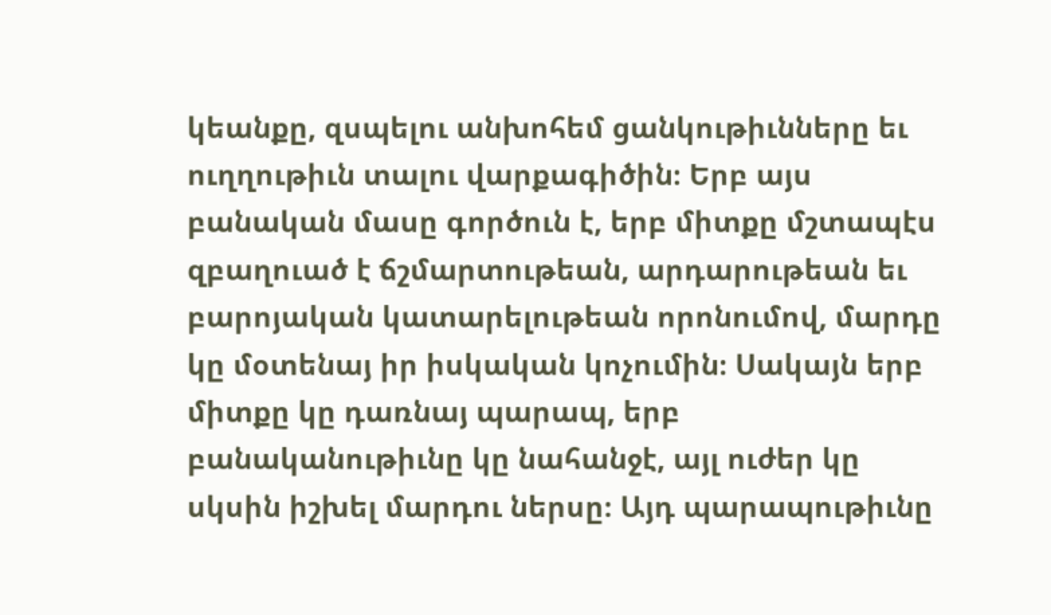կեանքը, զսպելու անխոհեմ ցանկութիւնները եւ ուղղութիւն տալու վարքագիծին։ Երբ այս բանական մասը գործուն է, երբ միտքը մշտապէս զբաղուած է ճշմարտութեան, արդարութեան եւ բարոյական կատարելութեան որոնումով, մարդը կը մօտենայ իր իսկական կոչումին։ Սակայն երբ միտքը կը դառնայ պարապ, երբ բանականութիւնը կը նահանջէ, այլ ուժեր կը սկսին իշխել մարդու ներսը։ Այդ պարապութիւնը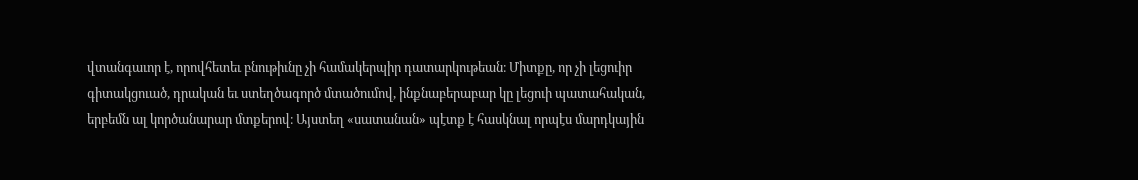վտանգաւոր է, որովհետեւ բնութիւնը չի համակերպիր դատարկութեան։ Միտքը, որ չի լեցուիր գիտակցուած, դրական եւ ստեղծագործ մտածումով, ինքնաբերաբար կը լեցուի պատահական, երբեմն ալ կործանարար մտքերով։ Այստեղ «սատանան» պէտք է հասկնալ որպէս մարդկային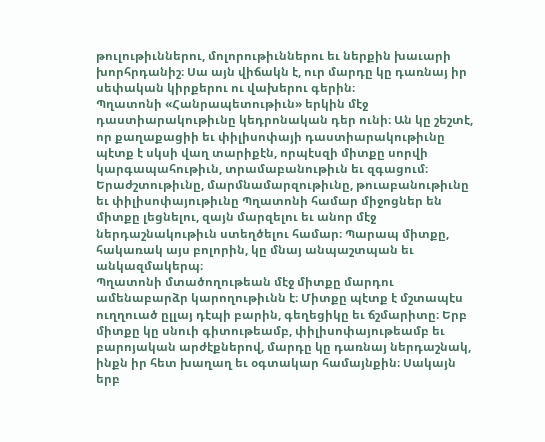թուլութիւններու, մոլորութիւններու եւ ներքին խաւարի խորհրդանիշ։ Սա այն վիճակն է, ուր մարդը կը դառնայ իր սեփական կիրքերու ու վախերու գերին։
Պղատոնի «Հանրապետութիւն» երկին մէջ դաստիարակութիւնը կեդրոնական դեր ունի։ Ան կը շեշտէ, որ քաղաքացիի եւ փիլիսոփայի դաստիարակութիւնը պէտք է սկսի վաղ տարիքէն, որպէսզի միտքը սորվի կարգապահութիւն, տրամաբանութիւն եւ զգացում։ Երաժշտութիւնը, մարմնամարզութիւնը, թուաբանութիւնը եւ փիլիսոփայութիւնը Պղատոնի համար միջոցներ են միտքը լեցնելու, զայն մարզելու եւ անոր մէջ ներդաշնակութիւն ստեղծելու համար։ Պարապ միտքը, հակառակ այս բոլորին, կը մնայ անպաշտպան եւ անկազմակերպ։
Պղատոնի մտածողութեան մէջ միտքը մարդու ամենաբարձր կարողութիւնն է։ Միտքը պէտք է մշտապէս ուղղուած ըլլայ դէպի բարին, գեղեցիկը եւ ճշմարիտը։ Երբ միտքը կը սնուի գիտութեամբ, փիլիսոփայութեամբ եւ բարոյական արժէքներով, մարդը կը դառնայ ներդաշնակ, ինքն իր հետ խաղաղ եւ օգտակար համայնքին։ Սակայն երբ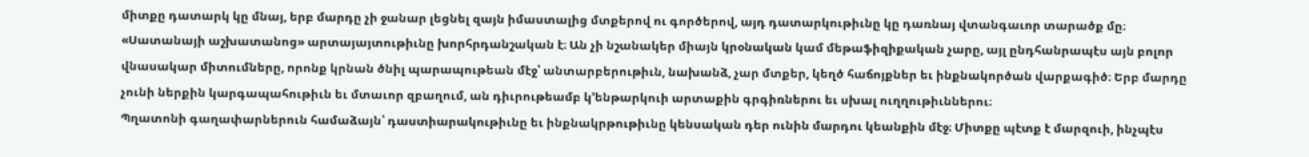միտքը դատարկ կը մնայ, երբ մարդը չի ջանար լեցնել զայն իմաստալից մտքերով ու գործերով, այդ դատարկութիւնը կը դառնայ վտանգաւոր տարածք մը։
«Սատանայի աշխատանոց» արտայայտութիւնը խորհրդանշական է։ Ան չի նշանակեր միայն կրօնական կամ մեթաֆիզիքական չարը, այլ ընդհանրապէս այն բոլոր վնասակար միտումները, որոնք կրնան ծնիլ պարապութեան մէջ՝ անտարբերութիւն, նախանձ, չար մտքեր, կեղծ հաճոյքներ եւ ինքնակործան վարքագիծ։ Երբ մարդը չունի ներքին կարգապահութիւն եւ մտաւոր զբաղում, ան դիւրութեամբ կ՚ենթարկուի արտաքին գրգիռներու եւ սխալ ուղղութիւններու։
Պղատոնի գաղափարներուն համաձայն՝ դաստիարակութիւնը եւ ինքնակրթութիւնը կենսական դեր ունին մարդու կեանքին մէջ։ Միտքը պէտք է մարզուի, ինչպէս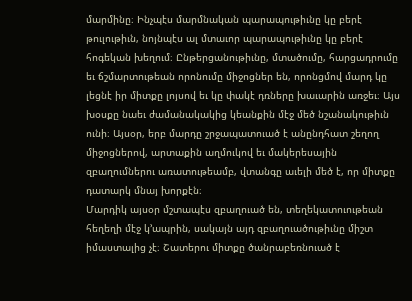մարմինը։ Ինչպէս մարմնական պարապութիւնը կը բերէ թուլութիւն, նոյնպէս ալ մտաւոր պարապութիւնը կը բերէ հոգեկան խեղում։ Ընթերցանութիւնը, մտածումը, հարցադրումը եւ ճշմարտութեան որոնումը միջոցներ են, որոնցմով մարդ կը լեցնէ իր միտքը լոյսով եւ կը փակէ դռները խաւարին առջեւ։ Այս խօսքը նաեւ ժամանակակից կեանքին մէջ մեծ նշանակութիւն ունի։ Այսօր, երբ մարդը շրջապատուած է անընդհատ շեղող միջոցներով, արտաքին աղմուկով եւ մակերեսային զբաղումներու առատութեամբ, վտանգը աւելի մեծ է, որ միտքը դատարկ մնայ խորքէն։
Մարդիկ այսօր մշտապէս զբաղուած են, տեղեկատուութեան հեղեղի մէջ կ՚ապրին, սակայն այդ զբաղուածութիւնը միշտ իմաստալից չէ։ Շատերու միտքը ծանրաբեռնուած է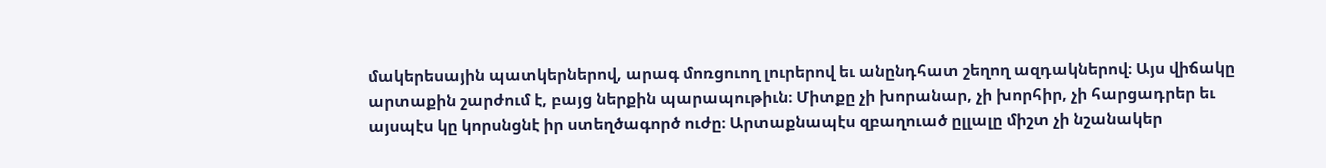մակերեսային պատկերներով, արագ մոռցուող լուրերով եւ անընդհատ շեղող ազդակներով։ Այս վիճակը արտաքին շարժում է, բայց ներքին պարապութիւն։ Միտքը չի խորանար, չի խորհիր, չի հարցադրեր եւ այսպէս կը կորսնցնէ իր ստեղծագործ ուժը։ Արտաքնապէս զբաղուած ըլլալը միշտ չի նշանակեր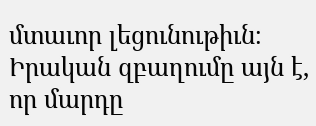մտաւոր լեցունութիւն։ Իրական զբաղումը այն է, որ մարդը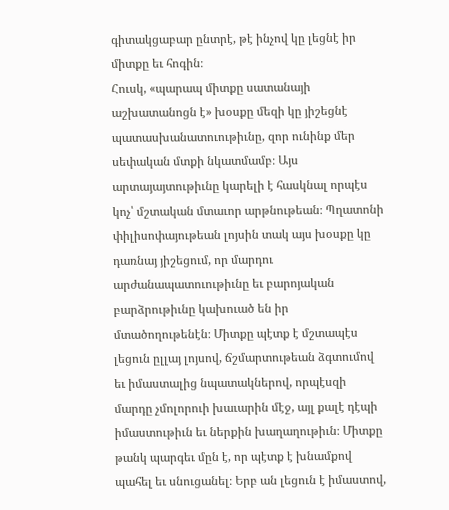գիտակցաբար ընտրէ, թէ ինչով կը լեցնէ իր միտքը եւ հոգին։
Հուսկ, «պարապ միտքը սատանայի աշխատանոցն է» խօսքը մեզի կը յիշեցնէ պատասխանատուութիւնը, զոր ունինք մեր սեփական մտքի նկատմամբ։ Այս արտայայտութիւնը կարելի է հասկնալ որպէս կոչ՝ մշտական մտաւոր արթնութեան։ Պղատոնի փիլիսոփայութեան լոյսին տակ այս խօսքը կը դառնայ յիշեցում, որ մարդու արժանապատուութիւնը եւ բարոյական բարձրութիւնը կախուած են իր մտածողութենէն։ Միտքը պէտք է մշտապէս լեցուն ըլլայ լոյսով, ճշմարտութեան ձգտումով եւ իմաստալից նպատակներով, որպէսզի մարդը չմոլորուի խաւարին մէջ, այլ քալէ դէպի իմաստութիւն եւ ներքին խաղաղութիւն։ Միտքը թանկ պարգեւ մըն է, որ պէտք է խնամքով պահել եւ սնուցանել։ Երբ ան լեցուն է իմաստով,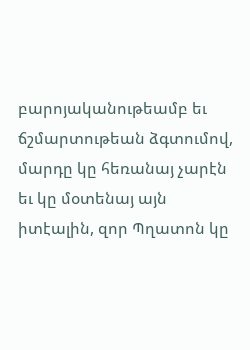բարոյականութեամբ եւ ճշմարտութեան ձգտումով, մարդը կը հեռանայ չարէն եւ կը մօտենայ այն իտէալին, զոր Պղատոն կը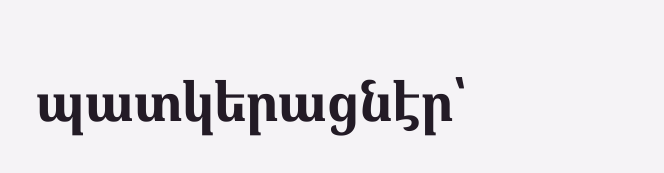պատկերացնէր՝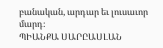բանական, արդար եւ լուսաւոր մարդ։
ՊԻԱՆՔԱ ՍԱՐԸԱՍԼԱՆ